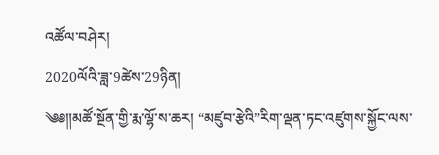འཚོལ་བཤེར།
2020ལོའི་ཟླ་9ཚེས་29ཉིན།
༄༅༎མཚོ་སྔོན་གྱི་རྨ་ལྷོ་ས་ཆར། “མཛུབ་རྩེའི”རིག་ལྡན་ཏང་འཛུགས་སྐྱོང་ལས་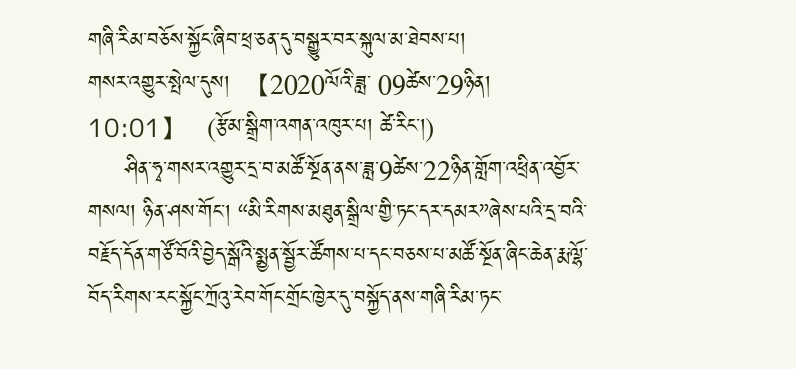གཞི་རིམ་བཅོས་སྐྱོང་ཞིབ་ཕྲ་ཅན་དུ་བསྒྱུར་བར་སྐུལ་མ་ཐེབས་པ།
གསར་འགྱུར་སྤེལ་དུས།  【2020ལོའི་ཟླ་ 09ཚེས་29ཉིན། 10:01】   (རྩོམ་སྒྲིག་འགན་འཁུར་པ། ཚེ་རིང་།)
     ཤིན་ཧྭ་གསར་འགྱུར་དྲ་བ་མཚོ་སྔོན་ནས་ཟླ་9ཚེས་22ཉིན་གློག་འཕྲིན་འབྱོར་གསལ། ཉིན་ཤས་གོང་། “མི་རིགས་མཐུན་སྒྲིལ་གྱི་ཏང་དར་དམར”ཞེས་པའི་དྲ་བའི་བརྗོད་དོན་གཙོ་བོའི་བྱེད་སྒོའི་སྨྱན་སྦྱོར་ཚོགས་པ་དང་བཅས་པ་མཚོ་སྔོན་ཞིང་ཆེན་རྨ་ལྷོ་བོད་རིགས་རང་སྐྱོང་ཀྲོའུ་རེབ་གོང་གྲོང་ཁྱེར་དུ་བསྐྱོད་ནས་གཞི་རིམ་ཏང་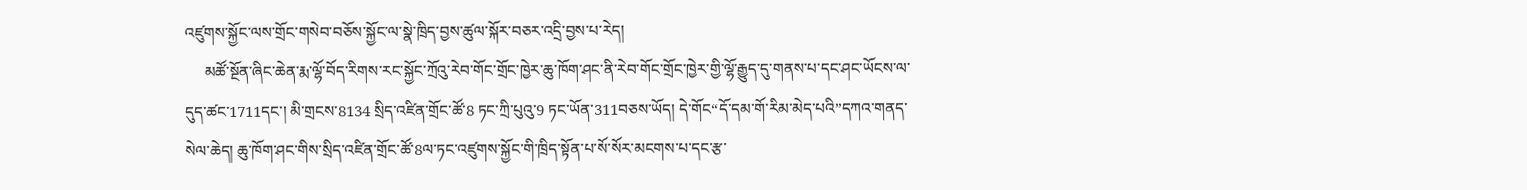འཛུགས་སྐྱོང་ལས་གྲོང་གསེབ་བཅོས་སྐྱོང་ལ་སྣེ་ཁྲིད་བྱས་ཚུལ་སྐོར་བཅར་འདྲི་བྱས་པ་རེད།
     མཚོ་སྔོན་ཞིང་ཆེན་རྨ་ལྷོ་བོད་རིགས་རང་སྐྱོང་ཀྲོའུ་རེབ་གོང་གྲོང་ཁྱེར་ཆུ་ཁོག་ཤང་ནི་རེབ་གོང་གྲོང་ཁྱེར་གྱི་ལྷོ་རྒྱུད་དུ་གནས་པ་དང་ཤང་ཡོངས་ལ་དུད་ཚང་1711དང་། མི་གྲངས་8134 སྲིད་འཛིན་གྲོང་ཚོ་8 ཏང་ཀྲི་པུའུ་9 ཏང་ཡོན་311བཅས་ཡོད། དེ་གོང“དོ་དམ་གོ་རིམ་མེད་པའི”དཀའ་གནད་སེལ་ཆེད། ཆུ་ཁོག་ཤང་གིས་སྲིད་འཛིན་གྲོང་ཚོ་8ལ་ཏང་འཛུགས་སྐྱོང་གི་ཁྲིད་སྟོན་པ་སོ་སོར་མངགས་པ་དང་རྩ་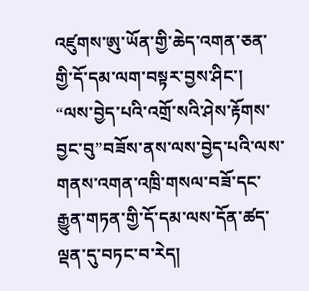འཛུགས་ཨུ་ཡོན་གྱི་ཆེད་འགན་ཅན་གྱི་དོ་དམ་ལག་བསྟར་བྱས་ཤིང་། “ལས་བྱེད་པའི་འགྲོ་སའི་ཤེས་རྟོགས་བྱང་བུ”བཟོས་ནས་ལས་བྱེད་པའི་ལས་གནས་འགན་འཁྲི་གསལ་བཟོ་དང་རྒྱུན་གཏན་གྱི་དོ་དམ་ལས་དོན་ཚད་ལྡན་དུ་བཏང་བ་རེད།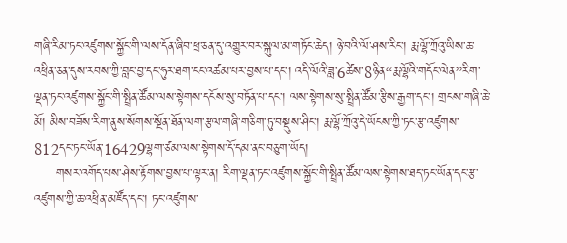གཞི་རིམ་ཏང་འཛུགས་སྐྱོང་གི་ལས་དོན་ཞིབ་ཕྲ་ཅན་དུ་འགྱུར་བར་སྐུལ་མ་གཏོང་ཆེད། ཉེ་བའི་ལོ་ཤས་རིང་། རྨ་ལྷོ་ཀྲོའུ་ཡིས་ཆ་འཕྲིན་ཅན་དུས་རབས་ཀྱི་བླང་བྱ་དང་ཧུར་ཐག་ངང་འཚམ་པར་བྱས་པ་དང་། འདི་ལོའི་ཟླ་6ཚེས་8ཉིན“རྨ་ལྷོའི་གདོང་ལེན”རིག་ལྡན་ཏང་འཛུགས་སྐྱོང་གི་སྤྲིན་ཚོམ་ལས་སྟེགས་དངོས་སུ་བཏོན་པ་དང་། ལས་སྟེགས་སུ་སྤྲིན་ཚོམ་རྩིས་རྒྱག་དང་། གྲངས་གཞི་ཆེ་མོ། མིས་བཟོས་རིག་ནུས་སོགས་སྔོན་ཐོན་ལག་རྩལ་གཞི་གཅིག་ཏུ་བསྡུས་ཤིང་། རྨ་ལྷོ་ཀྲོའུ་དེ་ཡོངས་ཀྱི་ཏང་རྩ་འཛུགས་812དང་ཏང་ཡོན་16429ལྷག་ཙམ་ལས་སྟེགས་དོ་དམ་ནང་བཅུག་ཡོད།
     གསར་འགོད་པས་ཤེས་རྟོགས་བྱས་པ་ལྟར་ན། རིག་ལྡན་ཏང་འཛུགས་སྐྱོང་གི་སྤྲིན་ཚོམ་ལས་སྟེགས་ཐད་ཏང་ཡོན་དང་རྩ་འཛུགས་ཀྱི་ཆ་འཕྲིན་མཛོད་དང་། ཏང་འཛུགས་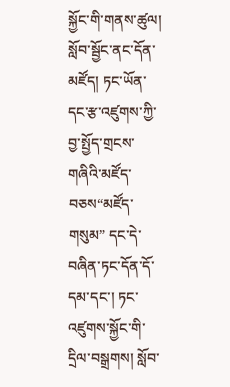སྐྱོང་གི་གནས་ཚུལ། སློབ་སྦྱོང་ནང་དོན་མཛོད། ཏང་ཡོན་དང་རྩ་འཛུགས་ཀྱི་བྱ་སྤྱོད་གྲངས་གཞིའི་མཛོད་བཅས“མཛོད་གསུམ” དང་དེ་བཞིན་ཏང་དོན་དོ་དམ་དང་། ཏང་འཛུགས་སྐྱོང་གི་དྲིལ་བསྒྲགས། སློབ་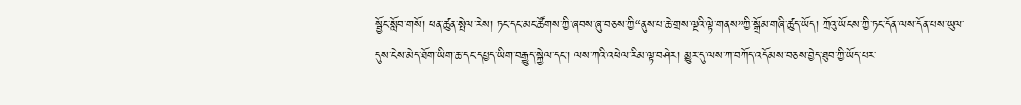སྦྱོང་སློབ་གསོ། ཕན་ཚུན་སྤེལ་རེས། ཏང་དང་མང་ཚོགས་ཀྱི་ཞབས་ཞུ་བཅས་ཀྱི“ནུས་པ་ཆེ་གྲས་ལྔའི་ལྟེ་གནས”ཀྱི་སྒྲོམ་གཞི་ཚུད་ཡོད། ཀྲོའུ་ཡོངས་ཀྱི་ཏང་དོན་ལས་དོན་པས་ཡུལ་དུས་ངེས་མེད་ཐོག་ཡིག་ཆ་དང་དཔྱད་ཡིག་བརྒྱུད་སྐྱེལ་དང་། ལས་ཀའི་འཕེལ་རིམ་ལྟ་བཤེར། མྱུར་དུ་ལས་ཀ་བཀོད་འདོམས་བཅས་བྱེད་ཐུབ་ཀྱི་ཡོད་པར་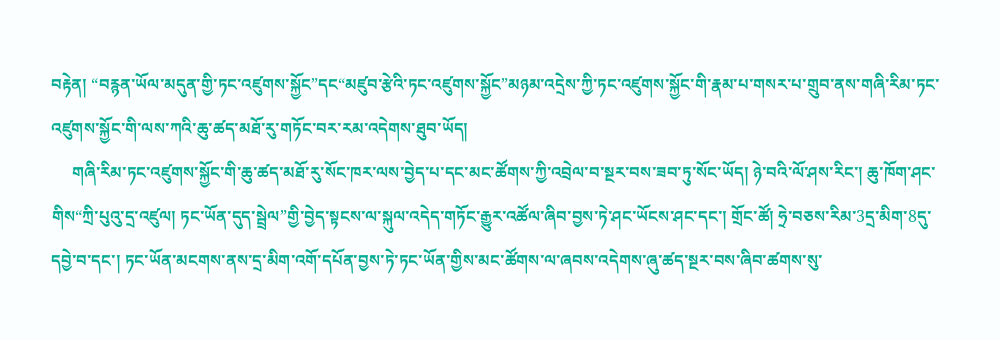བརྟེན། “བརྙན་ཡོལ་མདུན་གྱི་ཏང་འཛུགས་སྐྱོང”དང“མཛུབ་རྩེའི་ཏང་འཛུགས་སྐྱོང”མཉམ་འདྲེས་ཀྱི་ཏང་འཛུགས་སྐྱོང་གི་རྣམ་པ་གསར་པ་གྲུབ་ནས་གཞི་རིམ་ཏང་འཛུགས་སྐྱོང་གི་ལས་ཀའི་ཆུ་ཚད་མཐོ་རུ་གཏོང་བར་རམ་འདེགས་ཐུབ་ཡོད།
     གཞི་རིམ་ཏང་འཛུགས་སྐྱོང་གི་ཆུ་ཚད་མཐོ་རུ་སོང་ཁར་ལས་བྱེད་པ་དང་མང་ཚོགས་ཀྱི་འབྲེལ་བ་སྔར་བས་ཟབ་ཏུ་སོང་ཡོད། ཉེ་བའི་ལོ་ཤས་རིང་། ཆུ་ཁོག་ཤང་གིས“ཀྲི་པུའུ་དྲ་འཛུལ། ཏང་ཡོན་དུད་སྦྲེལ”གྱི་བྱེད་སྟངས་ལ་སྐུལ་འདེད་གཏོང་རྒྱུར་འཚོལ་ཞིབ་བྱས་ཏེ་ཤང་ཡོངས་ཤང་དང་། གྲོང་ཚོ། ཧྲེ་བཅས་རིམ་3དྲ་མིག་8དུ་དབྱེ་བ་དང་། ཏང་ཡོན་མངགས་ནས་དྲ་མིག་འགོ་དཔོན་བྱས་ཏེ་ཏང་ཡོན་གྱིས་མང་ཚོགས་ལ་ཞབས་འདེགས་ཞུ་ཚད་སྔར་བས་ཞིབ་ཚགས་སུ་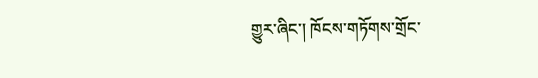གྱུར་ཞིང་། ཁོངས་གཏོགས་གྲོང་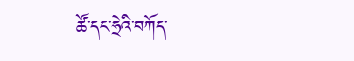ཚོ་དང་ཧྲེའི་བཀོད་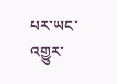པར་ཡང་འགྱུར་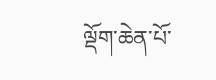ལྡོག་ཆེན་པོ་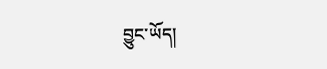བྱུང་ཡོད།